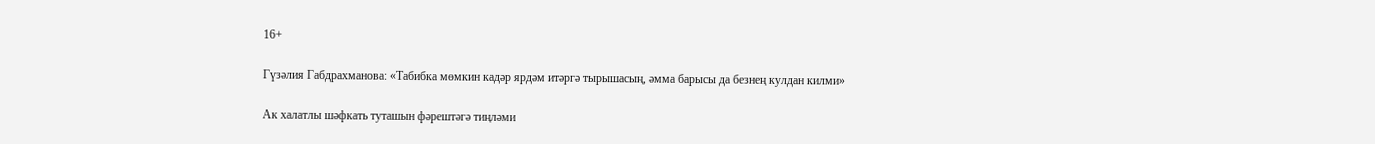16+

Гүзәлия Габдрахманова: «Табибка мөмкин кадәр ярдәм итәргә тырышасың, әмма барысы да безнең кулдан килми»

Ак халатлы шәфкать туташын фәрештәгә тиңләми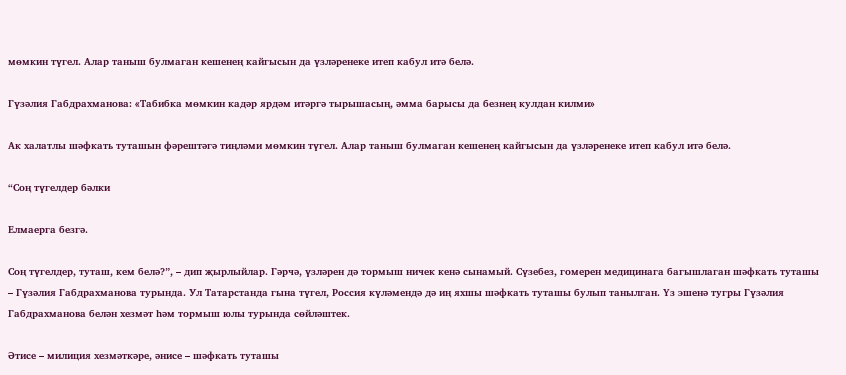мөмкин түгел. Алар таныш булмаган кешенең кайгысын да үзләренеке итеп кабул итә белә.

Гүзәлия Габдрахманова: «Табибка мөмкин кадәр ярдәм итәргә тырышасың, әмма барысы да безнең кулдан килми»

Ак халатлы шәфкать туташын фәрештәгә тиңләми мөмкин түгел. Алар таныш булмаган кешенең кайгысын да үзләренеке итеп кабул итә белә.

“Соң түгелдер бәлки

Елмаерга безгә.

Соң түгелдер, туташ, кем белә?”, – дип җырлыйлар. Гәрчә, үзләрен дә тормыш ничек кенә сынамый. Сүзебез, гомерен медицинага багышлаган шәфкать туташы – Гүзәлия Габдрахманова турында. Ул Татарстанда гына түгел, Россия күләмендә дә иң яхшы шәфкать туташы булып танылган. Үз эшенә тугры Гүзәлия Габдрахманова белән хезмәт һәм тормыш юлы турында сөйләштек.

Әтисе – милиция хезмәткәре, әнисе – шәфкать туташы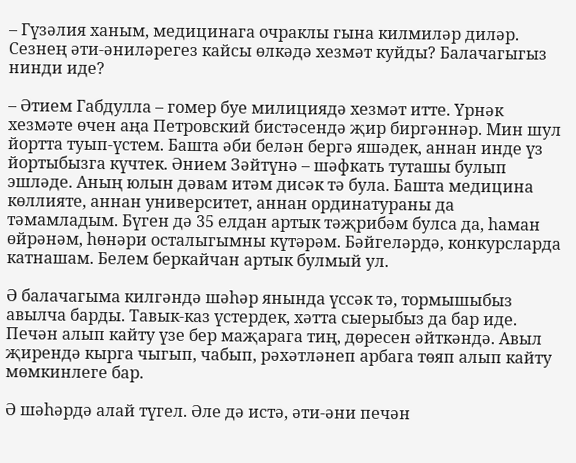– Гүзәлия ханым, медицинага очраклы гына килмиләр диләр. Сезнең әти-әниләрегез кайсы өлкәдә хезмәт куйды? Балачагыгыз нинди иде?

– Әтием Габдулла – гомер буе милициядә хезмәт итте. Үрнәк хезмәте өчен аңа Петровский бистәсендә җир биргәннәр. Мин шул йортта туып-үстем. Башта әби белән бергә яшәдек, аннан инде үз йортыбызга күчтек. Әнием Зәйтүнә – шәфкать туташы булып эшләде. Аның юлын дәвам итәм дисәк тә була. Башта медицина көллияте, аннан университет, аннан ординатураны да тәмамладым. Бүген дә 35 елдан артык тәҗрибәм булса да, һаман өйрәнәм, һөнәри осталыгымны күтәрәм. Бәйгеләрдә, конкурсларда катнашам. Белем беркайчан артык булмый ул.

Ә балачагыма килгәндә шәһәр янында үссәк тә, тормышыбыз авылча барды. Тавык-каз үстердек, хәтта сыерыбыз да бар иде. Печән алып кайту үзе бер маҗарага тиң, дөресен әйткәндә. Авыл җирендә кырга чыгып, чабып, рәхәтләнеп арбага төяп алып кайту мөмкинлеге бар.

Ә шәһәрдә алай түгел. Әле дә истә, әти-әни печән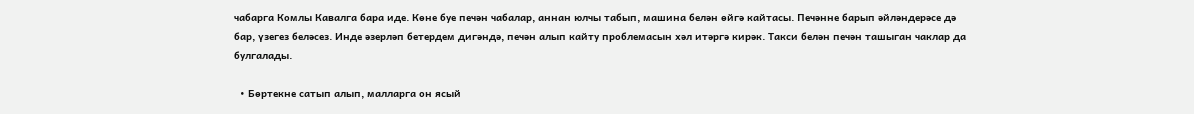чабарга Комлы Кавалга бара иде. Көне буе печән чабалар, аннан юлчы табып, машина белән өйгә кайтасы. Печәнне барып әйләндерәсе дә бар, үзегез беләсез. Инде әзерләп бетердем дигәндә, печән алып кайту проблемасын хәл итәргә кирәк. Такси белән печән ташыган чаклар да булгалады.

  • Бөртекне сатып алып, малларга он ясый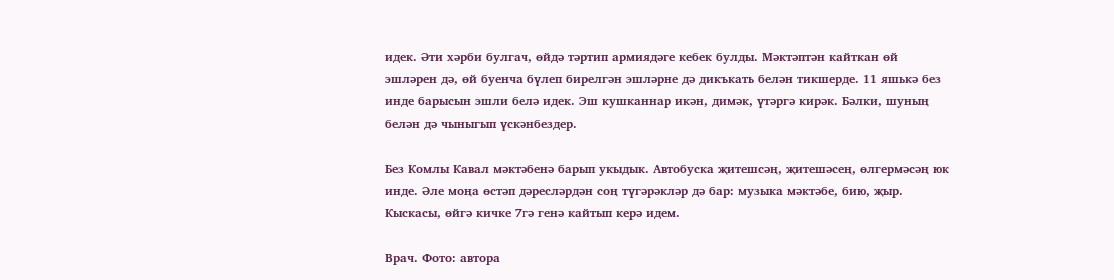идек. Әти хәрби булгач, өйдә тәртип армиядәге кебек булды. Мәктәптән кайткан өй эшләрен дә, өй буенча бүлеп бирелгән эшләрне дә дикъкать белән тикшерде. 11 яшькә без инде барысын эшли белә идек. Эш кушканнар икән, димәк, үтәргә кирәк. Бәлки, шуның белән дә чыныгып үскәнбездер.

Без Комлы Кавал мәктәбенә барып укыдык. Автобуска җитешсәң, җитешәсең, өлгермәсәң юк инде. Әле моңа өстәп дәресләрдән соң түгәрәкләр дә бар: музыка мәктәбе, бию, җыр. Кыскасы, өйгә кичке 7гә генә кайтып керә идем.

Врач. Фото: автора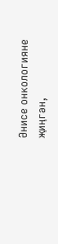Әнисе онкологияне җиңгән,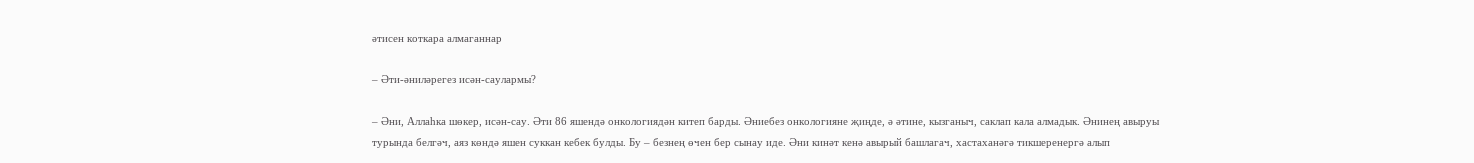әтисен коткара алмаганнар

– Әти-әниләрегез исән-саулармы?

– Әни, Аллаһка шөкер, исән-сау. Әти 86 яшендә онкологиядән китеп барды. Әниебез онкологияне җиңде, ә әтине, кызганыч, саклап кала алмадык. Әнинең авыруы турында белгәч, аяз көндә яшен суккан кебек булды. Бу – безнең өчен бер сынау иде. Әни кинәт кенә авырый башлагач, хастаханәгә тикшеренергә алып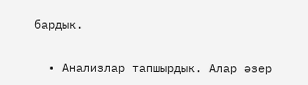бардык.

  • Анализлар тапшырдык. Алар әзер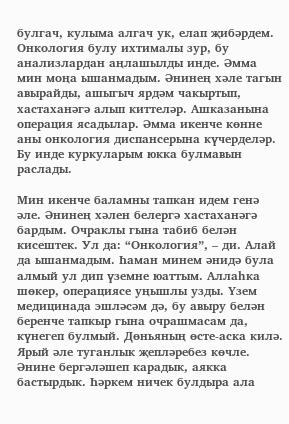булгач, кулыма алгач ук, елап җибәрдем. Онкология булу ихтималы зур, бу анализлардан аңлашылды инде. Әмма мин моңа ышанмадым. Әнинең хәле тагын авырайды, ашыгыч ярдәм чакыртып, хастаханәгә алып киттеләр. Ашказанына операция ясадылар. Әмма икенче көнне аны онкология диспансерына күчерделәр. Бу инде куркуларым юкка булмавын раслады.

Мин икенче баламны тапкан идем генә әле. Әнинең хәлен белергә хастаханәгә бардым. Очраклы гына табиб белән кисештек. Ул да: “Онкология”, – ди. Алай да ышанмадым. Һаман минем әнидә була алмый ул дип үземне юаттым. Аллаһка шөкер, операциясе уңышлы узды. Үзем медицинада эшләсәм дә, бу авыру белән беренче тапкыр гына очрашмасам да, күнегеп булмый. Дөньяның өсте-аска килә. Ярый әле туганлык җепләребез көчле. Әнине бергәләшеп карадык, аякка бастырдык. Һәркем ничек булдыра ала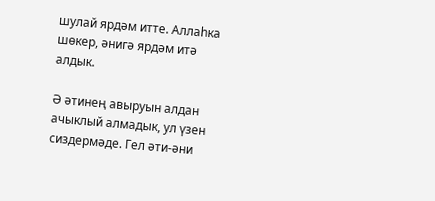шулай ярдәм итте. Аллаһка шөкер, әнигә ярдәм итә алдык.

Ә әтинең авыруын алдан ачыклый алмадык, ул үзен сиздермәде. Гел әти-әни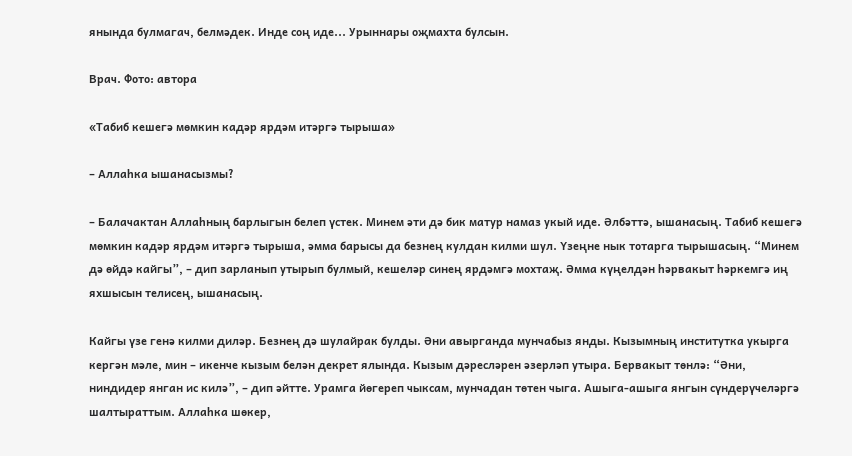янында булмагач, белмәдек. Инде соң иде... Урыннары оҗмахта булсын.

Врач. Фото: автора

«Табиб кешегә мөмкин кадәр ярдәм итәргә тырыша»

– Аллаһка ышанасызмы?

– Балачактан Аллаһның барлыгын белеп үстек. Минем әти дә бик матур намаз укый иде. Әлбәттә, ышанасың. Табиб кешегә мөмкин кадәр ярдәм итәргә тырыша, әмма барысы да безнең кулдан килми шул. Үзеңне нык тотарга тырышасың. “Минем дә өйдә кайгы”, – дип зарланып утырып булмый, кешеләр синең ярдәмгә мохтаҗ. Әмма күңелдән һәрвакыт һәркемгә иң яхшысын телисең, ышанасың.

Кайгы үзе генә килми диләр. Безнең дә шулайрак булды. Әни авырганда мунчабыз янды. Кызымның институтка укырга кергән мәле, мин – икенче кызым белән декрет ялында. Кызым дәресләрен әзерләп утыра. Бервакыт төнлә: “Әни, ниндидер янган ис килә”, – дип әйтте. Урамга йөгереп чыксам, мунчадан төтен чыга. Ашыга-ашыга янгын сүндерүчеләргә шалтыраттым. Аллаһка шөкер,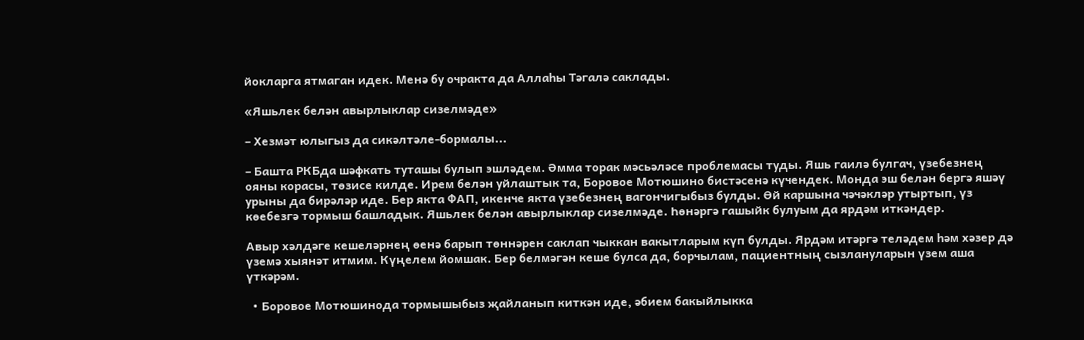йокларга ятмаган идек. Менә бу очракта да Аллаһы Тәгалә саклады.

«Яшьлек белән авырлыклар сизелмәде»

– Хезмәт юлыгыз да сикәлтәле-бормалы...

– Башта РКБда шәфкать туташы булып эшләдем. Әмма торак мәсьәләсе проблемасы туды. Яшь гаилә булгач, үзебезнең ояны корасы, төзисе килде. Ирем белән уйлаштык та, Боровое Мотюшино бистәсенә күчендек. Монда эш белән бергә яшәү урыны да бирәләр иде. Бер якта ФАП, икенче якта үзебезнең вагончигыбыз булды. Өй каршына чәчәкләр утыртып, үз көебезгә тормыш башладык. Яшьлек белән авырлыклар сизелмәде. Һөнәргә гашыйк булуым да ярдәм иткәндер.

Авыр хәлдәге кешеләрнең өенә барып төннәрен саклап чыккан вакытларым күп булды. Ярдәм итәргә теләдем һәм хәзер дә үземә хыянәт итмим. Күңелем йомшак. Бер белмәгән кеше булса да, борчылам, пациентның сызлануларын үзем аша үткәрәм.

  • Боровое Мотюшинода тормышыбыз җайланып киткән иде, әбием бакыйлыкка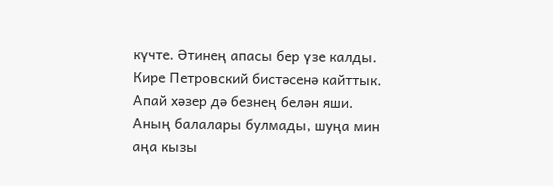күчте. Әтинең апасы бер үзе калды. Кире Петровский бистәсенә кайттык. Апай хәзер дә безнең белән яши. Аның балалары булмады, шуңа мин аңа кызы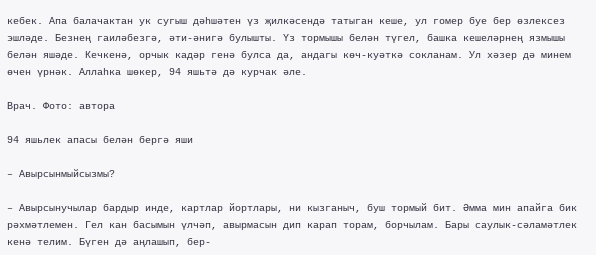кебек. Апа балачактан ук сугыш дәһшәтен үз җилкәсендә татыган кеше, ул гомер буе бер өзлексез эшләде. Безнең гаиләбезгә, әти-әнигә булышты. Үз тормышы белән түгел, башка кешеләрнең язмышы белән яшәде. Кечкенә, орчык кадәр генә булса да, андагы көч-куәткә сокланам. Ул хәзер дә минем өчен үрнәк. Аллаһка шөкер, 94 яшьтә дә курчак әле.

Врач. Фото: автора

94 яшьлек апасы белән бергә яши

– Авырсынмыйсызмы?

– Авырсынучылар бардыр инде, картлар йортлары, ни кызганыч, буш тормый бит. Әмма мин апайга бик рәхмәтлемен. Гел кан басымын үлчәп, авырмасын дип карап торам, борчылам. Бары саулык-сәламәтлек кенә телим. Бүген дә аңлашып, бер-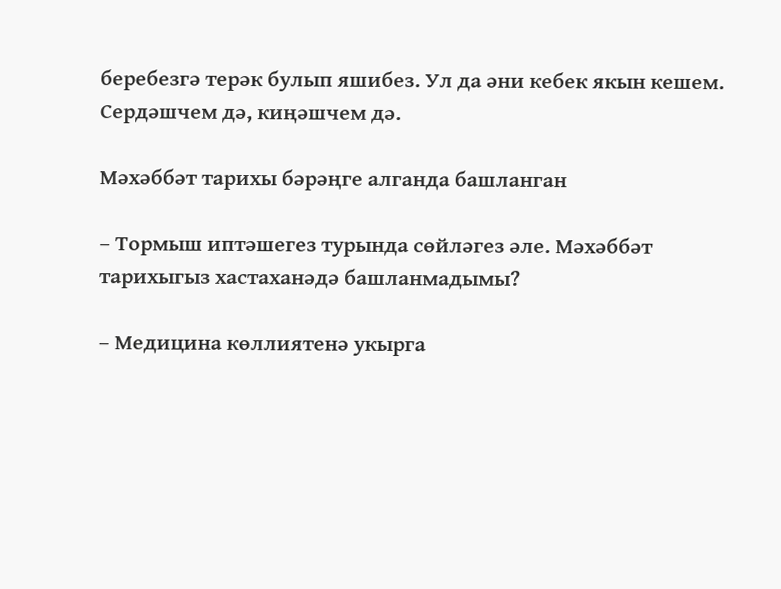беребезгә терәк булып яшибез. Ул да әни кебек якын кешем. Сердәшчем дә, киңәшчем дә.

Мәхәббәт тарихы бәрәңге алганда башланган

– Тормыш иптәшегез турында сөйләгез әле. Мәхәббәт тарихыгыз хастаханәдә башланмадымы?

– Медицина көллиятенә укырга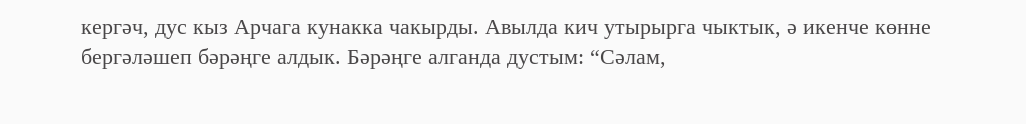кергәч, дус кыз Арчага кунакка чакырды. Авылда кич утырырга чыктык, ә икенче көнне бергәләшеп бәрәңге алдык. Бәрәңге алганда дустым: “Сәлам,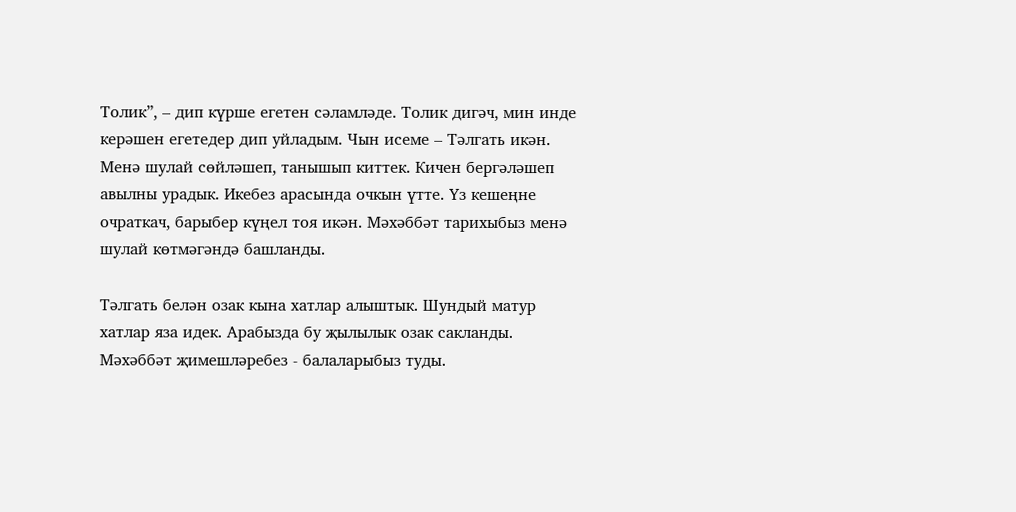Толик”, – дип күрше егетен сәламләде. Толик дигәч, мин инде керәшен егетедер дип уйладым. Чын исеме – Тәлгать икән. Менә шулай сөйләшеп, танышып киттек. Кичен бергәләшеп авылны урадык. Икебез арасында очкын үтте. Үз кешеңне очраткач, барыбер күңел тоя икән. Мәхәббәт тарихыбыз менә шулай көтмәгәндә башланды.

Тәлгать белән озак кына хатлар алыштык. Шундый матур хатлар яза идек. Арабызда бу җылылык озак сакланды. Мәхәббәт җимешләребез - балаларыбыз туды.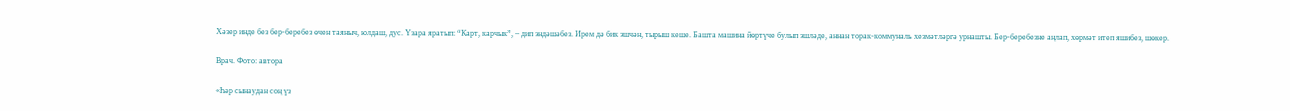Хәзер инде без бер-беребез өчен таяныч, юлдаш, дус. Үзара яратып: “Карт, карчык”, – дип эндәшәбез. Ирем дә бик эшчән, тырыш кеше. Башта машина йөртүче булып эшләде, аннан торак-коммуналь хезмәтләргә урнашты. Бер-беребезне аңлап, хөрмәт итеп яшибез, шөкер.

Врач. Фото: автора

«Һәр сынаудан соң үз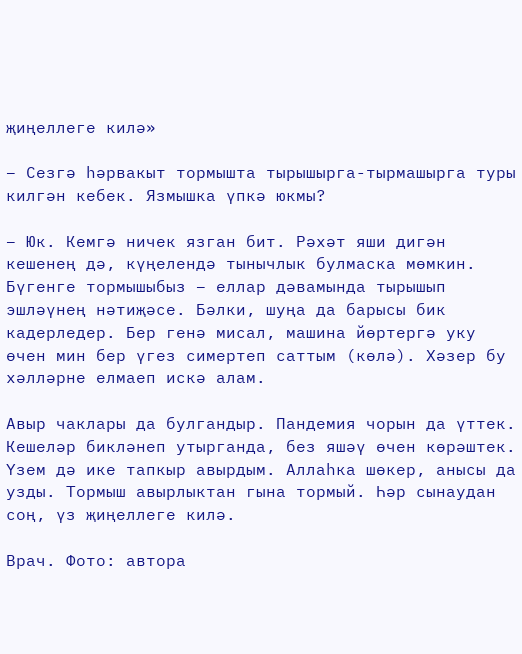җиңеллеге килә»

– Сезгә һәрвакыт тормышта тырышырга-тырмашырга туры килгән кебек. Язмышка үпкә юкмы?

– Юк. Кемгә ничек язган бит. Рәхәт яши дигән кешенең дә, күңелендә тынычлык булмаска мөмкин. Бүгенге тормышыбыз – еллар дәвамында тырышып эшләүнең нәтиҗәсе. Бәлки, шуңа да барысы бик кадерледер. Бер генә мисал, машина йөртергә уку өчен мин бер үгез симертеп саттым (көлә). Хәзер бу хәлләрне елмаеп искә алам.

Авыр чаклары да булгандыр. Пандемия чорын да үттек. Кешеләр бикләнеп утырганда, без яшәү өчен көрәштек. Үзем дә ике тапкыр авырдым. Аллаһка шөкер, анысы да узды. Тормыш авырлыктан гына тормый. Һәр сынаудан соң, үз җиңеллеге килә.

Врач. Фото: автора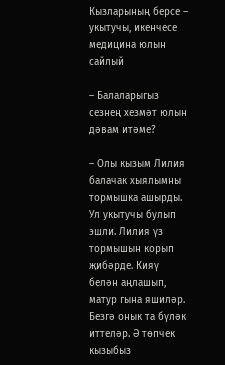Кызларының берсе – укытучы, икенчесе медицина юлын сайлый

– Балаларыгыз сезнең хезмәт юлын дәвам итәме?

– Олы кызым Лилия балачак хыялымны тормышка ашырды. Ул укытучы булып эшли. Лилия үз тормышын корып җибәрде. Кияү белән аңлашып, матур гына яшиләр. Безгә онык та бүләк иттеләр. Ә төпчек кызыбыз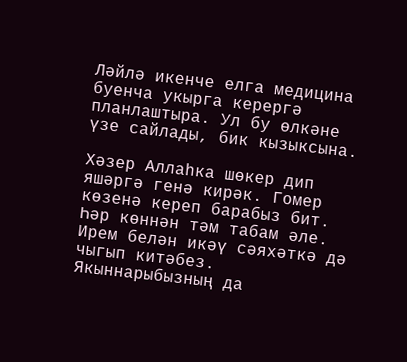Ләйлә икенче елга медицина буенча укырга керергә планлаштыра. Ул бу өлкәне үзе сайлады, бик кызыксына.

Хәзер Аллаһка шөкер дип яшәргә генә кирәк. Гомер көзенә кереп барабыз бит. Һәр көннән тәм табам әле. Ирем белән икәү сәяхәткә дә чыгып китәбез. Якыннарыбызның да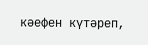кәефен күтәреп,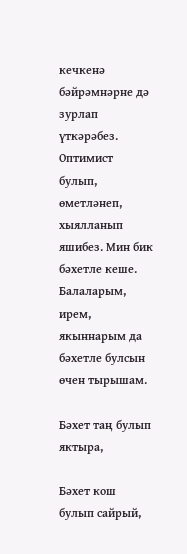кечкенә бәйрәмнәрне дә зурлап үткәрәбез. Оптимист булып, өметләнеп, хыялланып яшибез. Мин бик бәхетле кеше. Балаларым, ирем, якыннарым да бәхетле булсын өчен тырышам.

Бәхет таң булып яктыра,

Бәхет кош булып сайрый,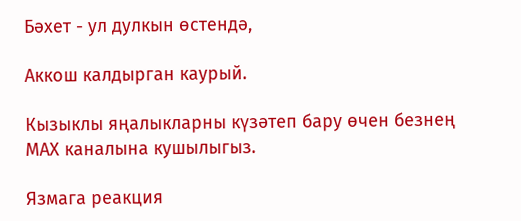Бәхет - ул дулкын өстендә,

Аккош калдырган каурый.

Кызыклы яңалыкларны күзәтеп бару өчен безнең МАХ каналына кушылыгыз.

Язмага реакция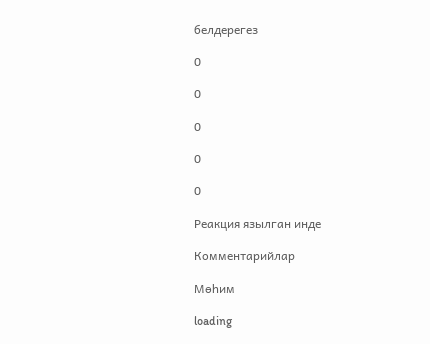белдерегез

0

0

0

0

0

Реакция язылган инде

Комментарийлар

Мөһим

loading